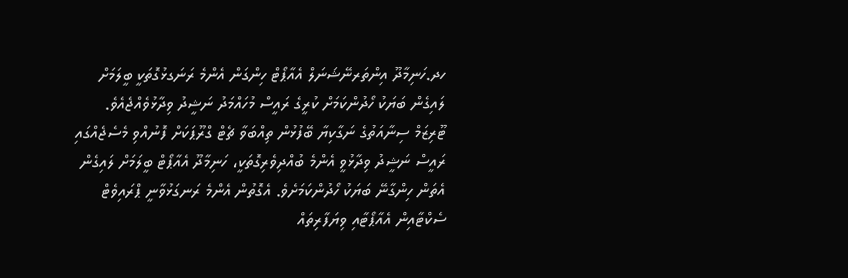ހދ.ހަނިމާދޫ އިންތަރނޭޝަނަލް އެއާޕޯޓް ހިންގަން އެންމެ ރަނަގޅުގޮތަކީ ބީލަމަށް ލައިގެން ބަޔަކު ހޯދުންކަމަށް ކުރީގެ ރައީސް މުހައްމަދު ނަޝީދު ވިދާޅުވެއްޖެއެވެ.
ޓޫރިޒަމް ސިނާއަތުގެ ނަގާކިޔާ ބޭފުޅުން ތިއްބަވާ ޗެޓް ގްރޫޕަކަށް ފޮނުއްވި މެސެޖެއްގައި ރައީސް ނަޝީދު ވިދާޅުވީ އެންމެ ބުއްދިވެރިގޮތަކީ، ހަނިމާދޫ އެއާޕޯޓް ބީލަމަށް ލައިގެން އެތަން ހިންގާނޭ ބަޔަކު ހޯދުންކަމަށެވެ. އެގޮތުން އެންމެ ރަނގަޅުވާނީ ޕްރައިވެޓް ސެކްޓާއިން އެއާޕޯޓާއި ވިޔަފާރިތައް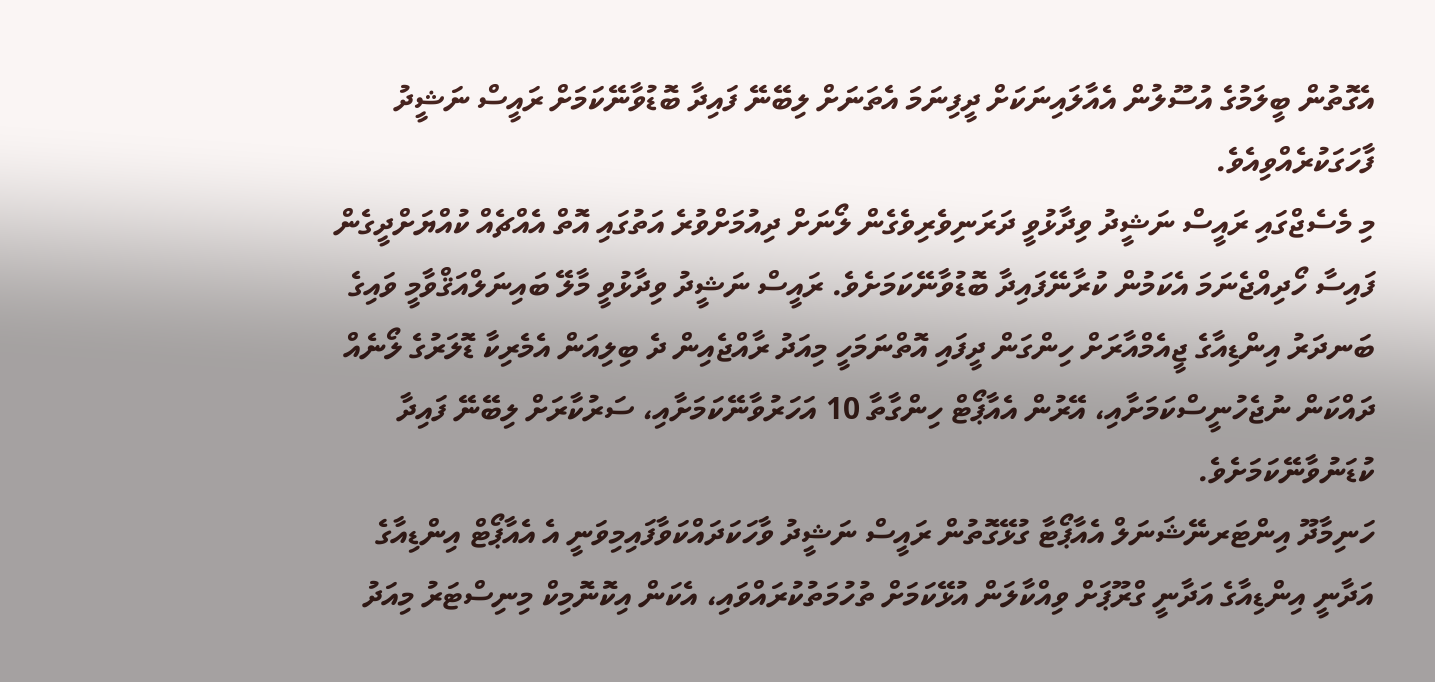އެގޮތުން ބީލަމުގެ އުސޫލުން އެއާލައިނަކަށް ދީފިނަމަ އެތަނަށް ލިބޭނޭ ފައިދާ ބޮޑުވާނޭކަމަށް ރައީސް ނަޝީދު ފާހަގަކުރެއްވިއެވެ.
މި މެސެޖްގައި ރައީސް ނަޝީދު ވިދާޅުވީ ދަރަނިވެރިވެގެން ލޯނަށް ދިއުމަށްވުރެ އަތުގައި އޮތް އެއްޗެއް ކުއްޔަށްދީގެން ފައިސާ ހޯދިއްޖެނަމަ އެކަމުން ކުރާނޭފައިދާ ބޮޑުވާނޭކަމަށެވެ. ރައީސް ނަޝީދު ވިދާޅުވީ މާލޭ ބައިނަލްއަޤްވާމީ ވައިގެ ބަނދަރު އިންޑިއާގެ ޖީއެމްއާރަށް ހިންގަން ދީފައި އޮތްނަމަހީ މިއަދު ރާއްޖެއިން ދެ ބިލިއަން އެމެރިކާ ޑޮލަރުގެ ލޯނެއް ދައްކަން ނުޖެހުނީސްކަމަށާއި، އޭރުން އެއާޕޯޓް ހިންގާތާ 10 އަހަރުވާނޭކަމަށާއި، ސަރުކާރަށް ލިބޭނޭ ފައިދާ ކުޑަނުވާނޭކަމަށެވެ.
ހަނިމާދޫ އިންޓަރނޭޝަނަލް އެއާޕޯޓާ ގުޅޭގޮތުން ރައީސް ނަޝީދު ވާހަކަދައްކަވާފައިމިވަނީ އެ އެއާޕޯޓް އިންޑިއާގެ އަދާނީ އިންޑިއާގެ އަދާނީ ގްރޫޕަށް ވިއްކާލަން އުޅޭކަމަށް ތުހުމަތުކުރައްވައި، އެކަން އިކޮނޮމިކް މިނިސްޓަރު މިއަދު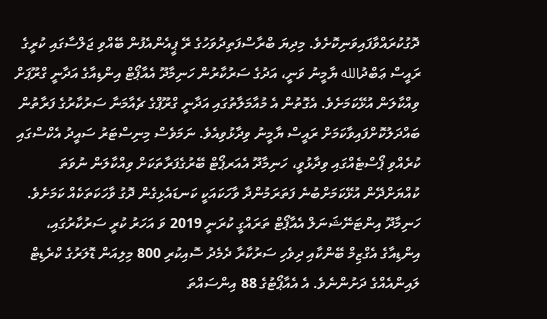ދޮގުކުރައްވާފައިވަނިކޮށެވެ. މިދިޔަ ބްރާސްފަތިދުވަހުގެ ރޭ ޕީއެންއެފުން ބޭއްވި ޖަލްސާގައި ކުރީގެ ރައީސް ޢަބްދުالله ޔާމީނު ވަނީ، އަދުގެ ސަރުކާރުން ހަނިމާދޫ އެއާޕޯޓް އިންޑިއާގެ އަދާނީ ގްރޫޕަށް ވިއްކާލަން އުޅޭކަމަށެވެ. އެގޮތުން އެ މުއާމަލާތުގައި އަދާނީ ގްރޫޕްގެ ޗެއާމަނާ ސަރުކާރުގެ ފަރާތުން ބައްދަލުކޮށްފައިވާކަމަށް ރައީސް ޔާމީނު ވިދާޅުވިއެވެ. ނަމަވެސް މިނިސްޓަރު ސައީދު އެކްސްގައި ކުރެއްވި ޕޯސްޓެއްގައި ވިދާޅުވީ، ހަނިމާދޫ އެއަރޕޯޓް ބޭރުގެފަރާތަކަށް ވިއްކާލަން ނުވަތަ ކުއްޔަށްދޭން އުޅޭކަމަށްބުނެ ފަތަރަމުންދާ ވާހަކައަކީ ކަނޑައެޅިގެން ދޮގު ވާހަކަތަކެއް ކަމަށެވެ.
ހަނިމާދޫ އިންޓަނޭޝަނަލް އެއާޕޯޓް ތަރައްގީ ކުރަނީ 2019 ވަ އަހަރު ކުރީ ސަރުކާރުގައި، އިންޑިއާގެ އެގްޒިމް ބޭންކާއި ދިވެހި ސަރުކާރާ ދެމެދު ސޮއިކުރި 800 މިލިއަން ޑޮލަރުގެ ކްރެޑިޓް ލައިންއެއްގެ ދަށުންނެވެ. އެ އެއާޕޯޓުގެ 88 އިންސައްތަ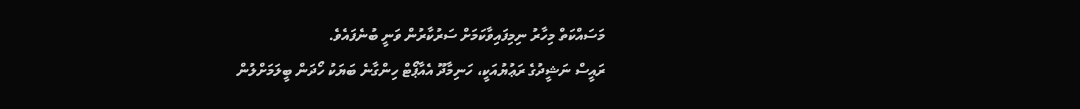މަސައްކަތް މިހާރު ނިމިފައިވާކަމަށް ސަރުކާރުން ވަނީ ބުނެފައެވެ.
ރައީސް ނަޝީދުގެ ރަޢުޔުއަކީ، ހަނިމާދޫ އެއާޕޯޓް ހިންގާނެ ބަޔަކު ހޯދަން ބީލަމަށްލުން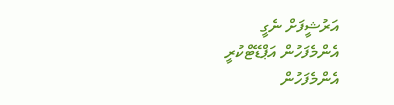އަރުޝީފަށް ނެގީ
އެންމެފަހުން އަޕްޑޭޓްކުރީ
އެންމެފަހުން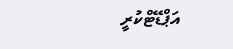އަޕްޑޭޓްކުރީ